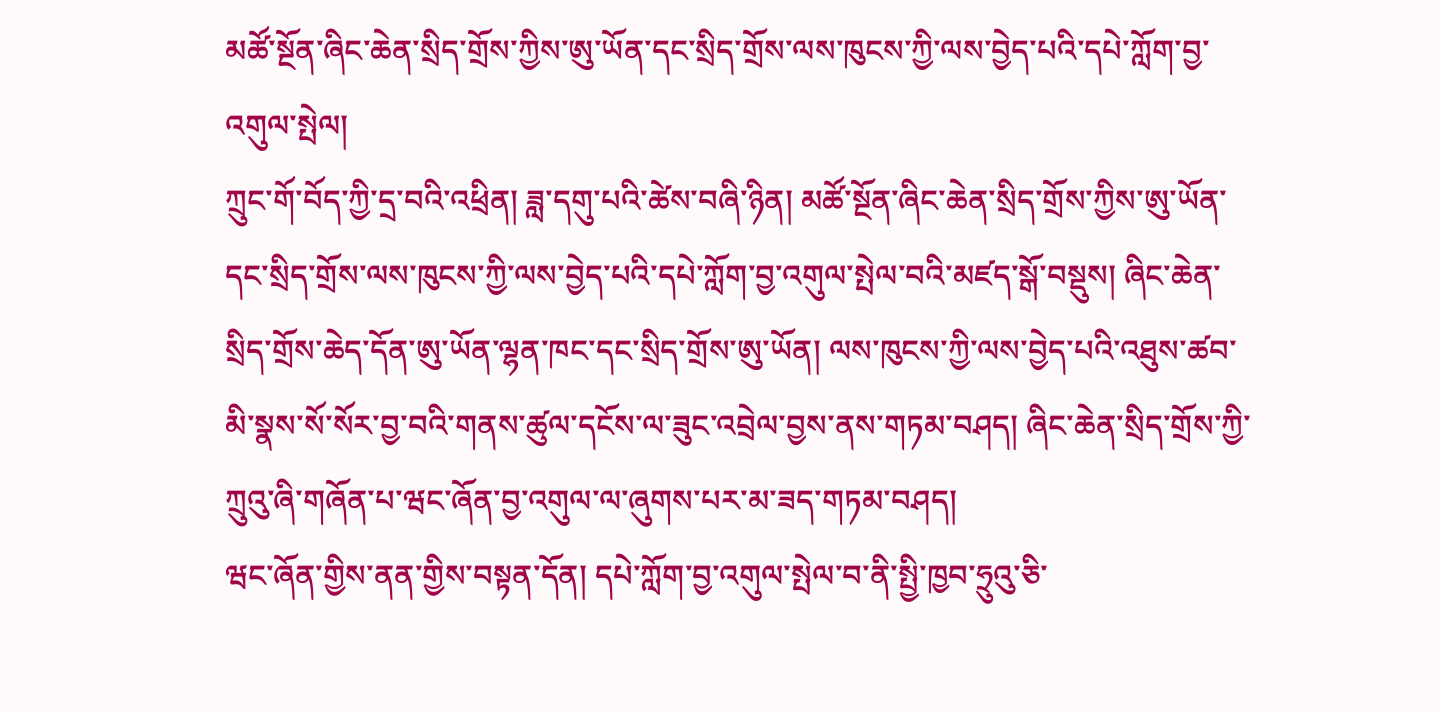མཚོ་སྔོན་ཞིང་ཆེན་སྲིད་གྲོས་ཀྱིས་ཨུ་ཡོན་དང་སྲིད་གྲོས་ལས་ཁུངས་ཀྱི་ལས་བྱེད་པའི་དཔེ་ཀློག་བྱ་འགུལ་སྤེལ།
ཀྲུང་གོ་བོད་ཀྱི་དྲ་བའི་འཕྲིན། ཟླ་དགུ་པའི་ཚེས་བཞི་ཉིན། མཚོ་སྔོན་ཞིང་ཆེན་སྲིད་གྲོས་ཀྱིས་ཨུ་ཡོན་དང་སྲིད་གྲོས་ལས་ཁུངས་ཀྱི་ལས་བྱེད་པའི་དཔེ་ཀློག་བྱ་འགུལ་སྤེལ་བའི་མཛད་སྒོ་བསྡུས། ཞིང་ཆེན་སྲིད་གྲོས་ཆེད་དོན་ཨུ་ཡོན་ལྷན་ཁང་དང་སྲིད་གྲོས་ཨུ་ཡོན། ལས་ཁུངས་ཀྱི་ལས་བྱེད་པའི་འཐུས་ཚབ་མི་སྣས་སོ་སོར་བྱ་བའི་གནས་ཚུལ་དངོས་ལ་ཟུང་འབྲེལ་བྱས་ནས་གཏམ་བཤད། ཞིང་ཆེན་སྲིད་གྲོས་ཀྱི་ཀྲུའུ་ཞི་གཞོན་པ་ཝང་ཞོན་བྱ་འགུལ་ལ་ཞུགས་པར་མ་ཟད་གཏམ་བཤད།
ཝང་ཞོན་གྱིས་ནན་གྱིས་བསྟན་དོན། དཔེ་ཀློག་བྱ་འགུལ་སྤེལ་བ་ནི་སྤྱི་ཁྱབ་ཧྲུའུ་ཅི་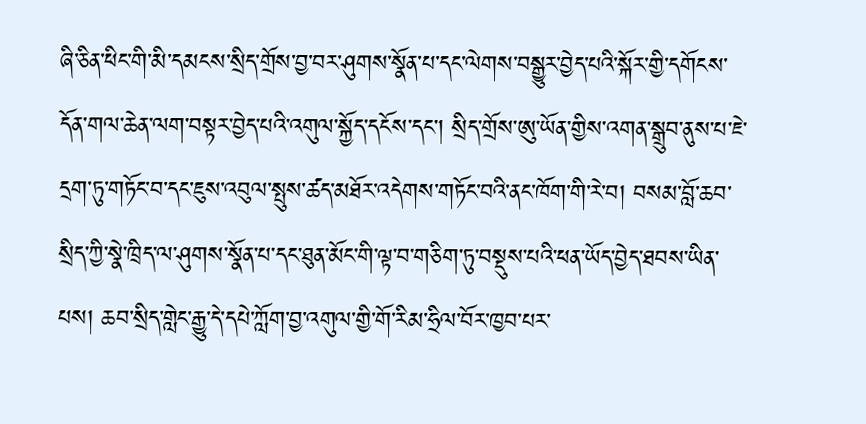ཞི་ཅིན་ཕིང་གི་མི་དམངས་སྲིད་གྲོས་བྱ་བར་ཤུགས་སྣོན་པ་དང་ལེགས་བསྒྱུར་བྱེད་པའི་སྐོར་གྱི་དགོངས་དོན་གལ་ཆེན་ལག་བསྟར་བྱེད་པའི་འགུལ་སྐྱོད་དངོས་དང་། སྲིད་གྲོས་ཨུ་ཡོན་གྱིས་འགན་སྒྲུབ་ནུས་པ་ཇེ་དྲག་ཏུ་གཏོང་བ་དང་ཇུས་འབུལ་སྤུས་ཚད་མཐོར་འདེགས་གཏོང་བའི་ནང་ཁོག་གི་རེ་བ། བསམ་བློ་ཆབ་སྲིད་ཀྱི་སྣེ་ཁྲིད་ལ་ཤུགས་སྣོན་པ་དང་ཐུན་མོང་གི་ལྟ་བ་གཅིག་ཏུ་བསྡུས་པའི་ཕན་ཡོད་བྱེད་ཐབས་ཡིན་པས། ཆབ་སྲིད་གླེང་རྒྱུ་དེ་དཔེ་ཀློག་བྱ་འགུལ་གྱི་གོ་རིམ་ཧྲིལ་བོར་ཁྱབ་པར་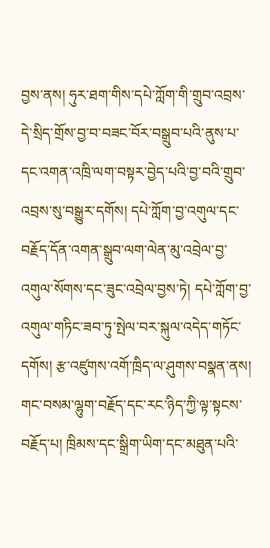བྱས་ནས། ཧུར་ཐག་གིས་དཔེ་ཀློག་གི་གྲུབ་འབྲས་དེ་སྲིད་གྲོས་བྱ་བ་བཟང་བོར་བསྒྲུབ་པའི་ནུས་པ་དང་འགན་འཁྲི་ལག་བསྟར་བྱེད་པའི་བྱ་བའི་གྲུབ་འབྲས་སུ་བསྒྱུར་དགོས། དཔེ་ཀློག་བྱ་འགུལ་དང་བརྗོད་དོན་འགན་སྒྲུབ་ལག་ལེན་མུ་འབྲེལ་བྱ་འགུལ་སོགས་དང་ཟུང་འབྲེལ་བྱས་ཏེ། དཔེ་ཀློག་བྱ་འགུལ་གཏིང་ཟབ་ཏུ་སྤེལ་བར་སྐུལ་འདེད་གཏོང་དགོས། རྩ་འཛུགས་འགོ་ཁྲིད་ལ་ཤུགས་བསྣན་ནས། གང་བསམ་ལྷུག་བརྗོད་དང་རང་ཉིད་ཀྱི་ལྟ་སྟངས་བརྗོད་པ། ཁྲིམས་དང་སྒྲིག་ཡིག་དང་མཐུན་པའི་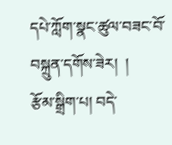དཔེ་ཀློག་སྣང་ཚུལ་བཟང་བོ་བསྐྲུན་དགོས་ཟེར།  །
རྩོམ་སྒྲིག་པ། བདེ་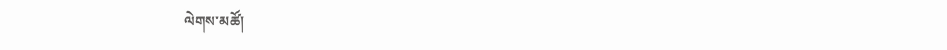ལེགས་མཚོ།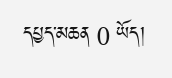དཔྱད་མཆན 0 ཡོད།